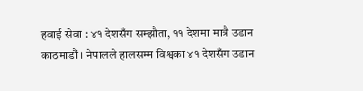हवाई सेवा : ४१ देशसँग सम्झौता, ११ देशमा मात्रै उडान
काठमाडौं । नेपालले हालसम्म विश्वका ४१ देशसँग उडान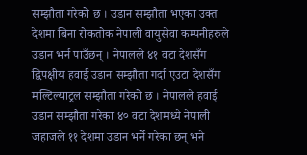सम्झौता गरेको छ । उडान सम्झौता भएका उक्त देशमा बिना रोकतोक नेपाली वायुसेवा कम्पनीहरुले उडान भर्न पाउँछन् । नेपालले ४१ वटा देशसँग द्विपक्षीय हवाई उडान सम्झौता गर्दा एउटा देशसँग मल्टिल्याट्रल सम्झौता गरेको छ । नेपालले हवाई उडान सम्झौता गरेका ४० वटा देशमध्ये नेपाली जहाजले ११ देशमा उडान भर्ने गरेका छन् भने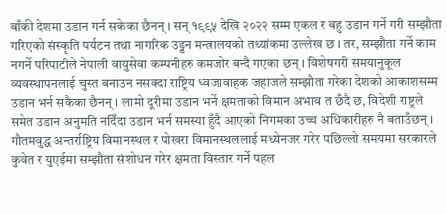बाँकी देशमा उडान गर्न सकेका छैनन् । सन् १९९५ देखि २०२२ सम्म एकल र बहु उडान गर्ने गरी सम्झौता गरिएको संस्कृति पर्यटन तथा नागरिक उड्डन मन्त्रालयको तथ्यांकमा उल्लेख छ । तर, सम्झौता गर्ने काम नगर्ने परिपाटीले नेपाली वायुसेवा कम्पनीहरु कमजोर बन्दै गएका छन् । विशेषगरी समयानुकूल व्यवस्थापनलाई चुस्त बनाउन नसक्दा राष्ट्रिय ध्वजावाहक जहाजले सम्झौता गरेका देशको आकाशसम्म उडान भर्न सकैका छैनन् । लामो दूरीमा उडान भर्ने क्षमताको विमान अभाव त छँदै छ, विदेशी राष्ट्रले समेत उडान अनुमति नदिँदा उडान भर्न समस्या हुँदै आएको निगमका उच्च अधिकारीहरु नै बताउँछन् । गौतमवुद्ध अन्तर्राष्ट्रिय विमानस्थल र पोखरा विमानस्थललाई मध्येनजर गरेर पछिल्लो समयमा सरकारले कुवेत र युएईमा सम्झौता संशोधन गरेर क्षमता विस्तार गर्ने पहल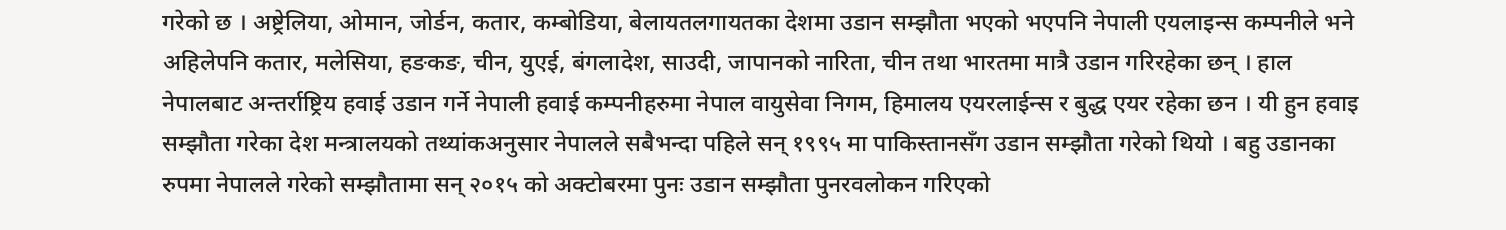गरेको छ । अष्ट्रेलिया, ओमान, जोर्डन, कतार, कम्बोडिया, बेलायतलगायतका देशमा उडान सम्झौता भएको भएपनि नेपाली एयलाइन्स कम्पनीले भने अहिलेपनि कतार, मलेसिया, हङकङ, चीन, युएई, बंगलादेश, साउदी, जापानको नारिता, चीन तथा भारतमा मात्रै उडान गरिरहेका छन् । हाल नेपालबाट अन्तर्राष्ट्रिय हवाई उडान गर्ने नेपाली हवाई कम्पनीहरुमा नेपाल वायुसेवा निगम, हिमालय एयरलाईन्स र बुद्ध एयर रहेका छन । यी हुन हवाइ सम्झौता गरेका देश मन्त्रालयको तथ्यांकअनुसार नेपालले सबैभन्दा पहिले सन् १९९५ मा पाकिस्तानसँग उडान सम्झौता गरेको थियो । बहु उडानका रुपमा नेपालले गरेको सम्झौतामा सन् २०१५ को अक्टोबरमा पुनः उडान सम्झौता पुनरवलोकन गरिएको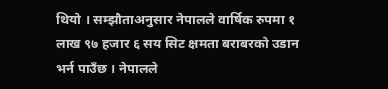थियो । सम्झौताअनुसार नेपालले वार्षिक रुपमा १ लाख ९७ हजार ६ सय सिट क्षमता बराबरको उडान भर्न पाउँछ । नेपालले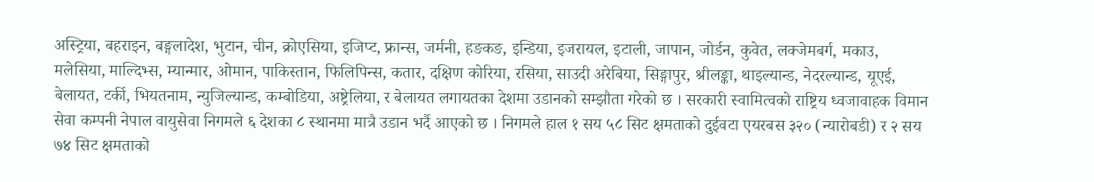अस्ट्रिया, बहराइन, बङ्गलादेश, भुटान, चीन, क्रोएसिया, इजिप्ट, फ्रान्स, जर्मनी, हङकङ, इन्डिया, इजरायल, इटाली, जापान, जोर्डन, कुवेत, लक्जेमबर्ग, मकाउ, मलेसिया, माल्दिभ्स, म्यान्मार, ओमान, पाकिस्तान, फिलिपिन्स, कतार, दक्षिण कोरिया, रसिया, साउदी अरेबिया, सिङ्गापुर, श्रीलङ्का, थाइल्यान्ड, नेदरल्यान्ड, यूएई, बेलायत, टर्की, भियतनाम, न्युजिल्यान्ड, कम्बोडिया, अष्ट्रेलिया, र बेलायत लगायतका देशमा उडानको सम्झौता गरेको छ । सरकारी स्वामित्वको राष्ट्रिय ध्वजावाहक विमान सेवा कम्पनी नेपाल वायुसेवा निगमले ६ देशका ८ स्थानमा मात्रै उडान भर्दै आएको छ । निगमले हाल १ सय ५८ सिट क्षमताको दुईवटा एयरबस ३२० (न्यारोबडी) र २ सय ७४ सिट क्षमताको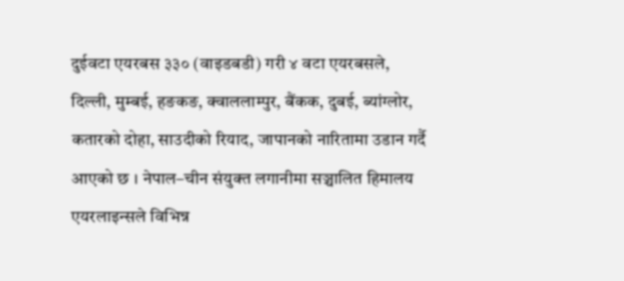दुईवटा एयरबस ३३० (वाइडबडी) गरी ४ वटा एयरबसले, दिल्ली, मुम्बई, हङकङ, क्वाललाम्पुर, बैंकक, दुबई, ब्यांग्लोर, कतारको दोहा, साउदीको रियाद, जापानको नारितामा उडान गर्दै आएको छ । नेपाल–चीन संयुक्त लगानीमा सञ्चालित हिमालय एयरलाइन्सले विभिन्न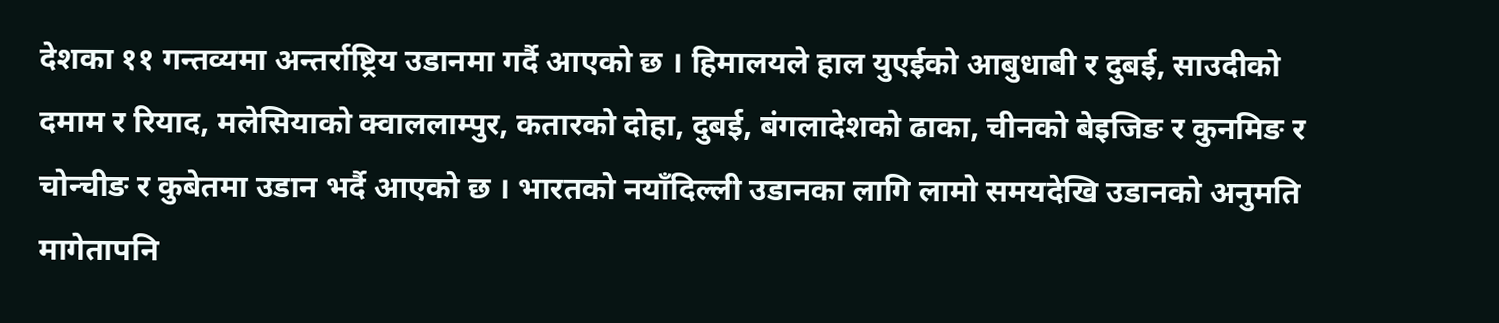देशका ११ गन्तव्यमा अन्तर्राष्ट्रिय उडानमा गर्दै आएको छ । हिमालयले हाल युएईको आबुधाबी र दुबई, साउदीको दमाम र रियाद, मलेसियाको क्वाललाम्पुर, कतारको दोहा, दुबई, बंगलादेशको ढाका, चीनको बेइजिङ र कुनमिङ र चोन्चीङ र कुबेतमा उडान भर्दै आएको छ । भारतको नयाँदिल्ली उडानका लागि लामो समयदेखि उडानको अनुमति मागेतापनि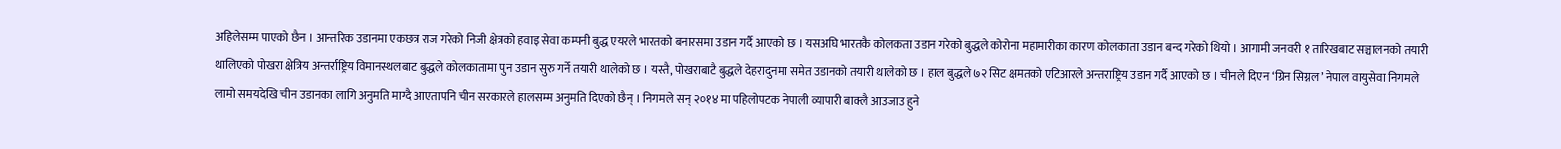अहिलेसम्म पाएको छैन । आन्तरिक उडानमा एकछत्र राज गरेको निजी क्षेत्रको हवाइ सेवा कम्पनी बुद्ध एयरले भारतको बनारसमा उडान गर्दै आएको छ । यसअघि भारतकै कोलकता उडान गरेको बुद्धले कोरोना महामारीका कारण कोलकाता उडान बन्द गरेको थियो । आगामी जनवरी १ तारिखबाट सञ्चालनको तयारी थालिएको पोखरा क्षेत्रिय अन्तर्राष्ट्रिय विमानस्थलबाट बुद्धले कोलकातामा पुन उडान सुरु गर्ने तयारी थालेको छ । यस्तै, पोखराबाटै बुद्धले देहरादुनमा समेत उडानको तयारी थालेको छ । हाल बुद्धले ७२ सिट क्षमतको एटिआरले अन्तराष्ट्रिय उडान गर्दै आएको छ । चीनले दिएन ‘ग्रिन सिग्नल’ नेपाल वायुसेवा निगमले लामो समयदेखि चीन उडानका लागि अनुमति माग्दै आएतापनि चीन सरकारले हालसम्म अनुमति दिएको छैन् । निगमले सन् २०१४ मा पहिलोपटक नेपाली व्यापारी बाक्लै आउजाउ हुने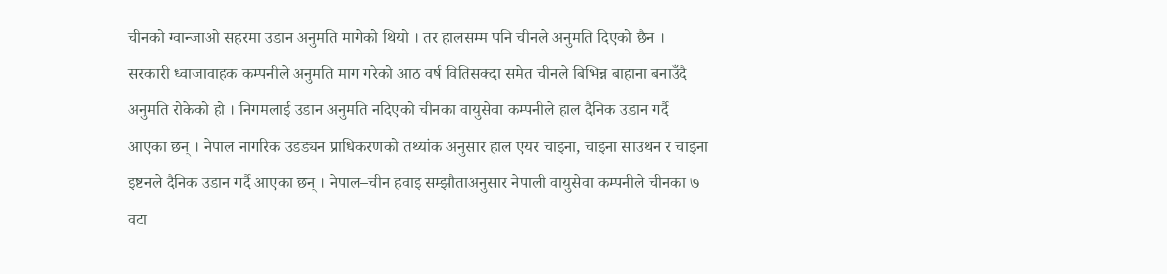चीनको ग्वान्जाओ सहरमा उडान अनुमति मागेको थियो । तर हालसम्म पनि चीनले अनुमति दिएको छैन । सरकारी ध्वाजावाहक कम्पनीले अनुमति माग गरेको आठ वर्ष वितिसक्दा समेत चीनले बिभिन्न बाहाना बनाउँदै अनुमति रोकेको हो । निगमलाई उडान अनुमति नदिएको चीनका वायुसेवा कम्पनीले हाल दैनिक उडान गर्दै आएका छन् । नेपाल नागरिक उडड्यन प्राधिकरणको तथ्यांक अनुसार हाल एयर चाइना, चाइना साउथन र चाइना इष्टनले दैनिक उडान गर्दै आएका छन् । नेपाल–चीन हवाइ सम्झौताअनुसार नेपाली वायुसेवा कम्पनीले चीनका ७ वटा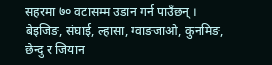सहरमा ७० वटासम्म उडान गर्न पाउँछन् । बेइजिङ, संघाई, ल्हासा, ग्वाङजाओ, कुनमिङ, छेन्दु र जियान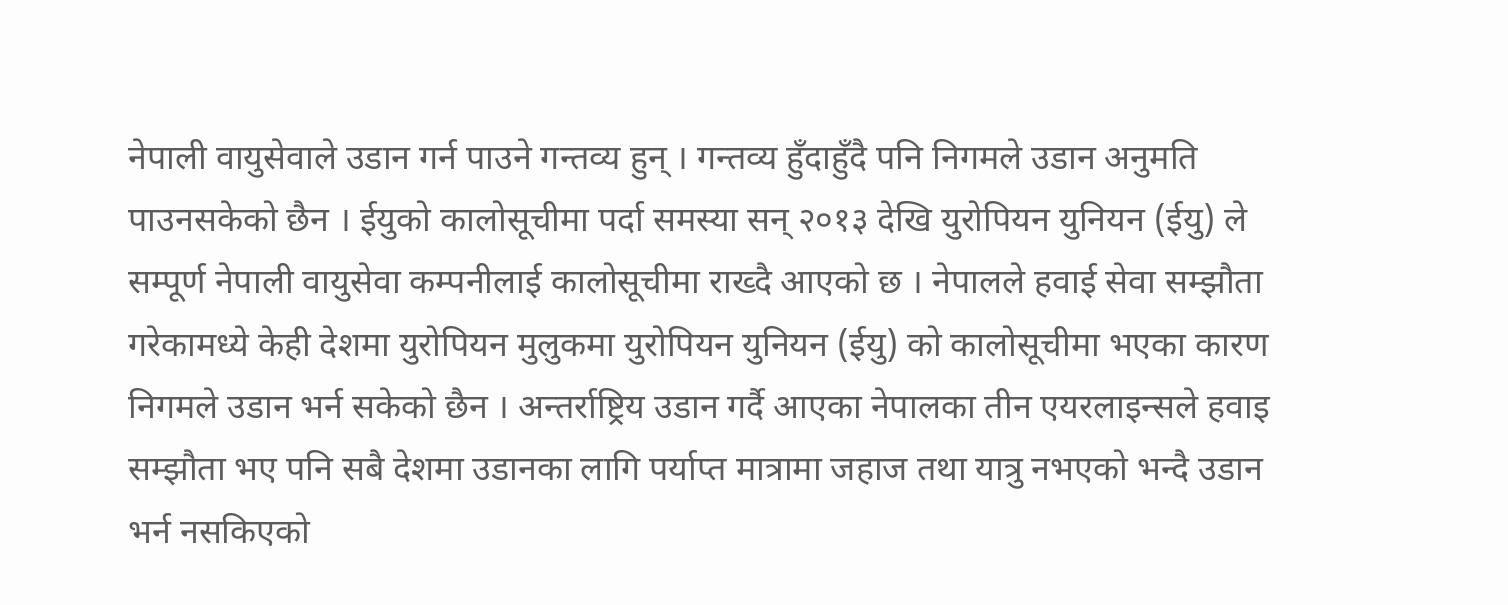नेपाली वायुसेवाले उडान गर्न पाउने गन्तव्य हुन् । गन्तव्य हुँदाहुँदै पनि निगमले उडान अनुमति पाउनसकेको छैन । ईयुको कालोसूचीमा पर्दा समस्या सन् २०१३ देखि युरोपियन युनियन (ईयु) ले सम्पूर्ण नेपाली वायुसेवा कम्पनीलाई कालोसूचीमा राख्दै आएको छ । नेपालले हवाई सेवा सम्झौता गरेकामध्ये केही देशमा युरोपियन मुलुकमा युरोपियन युनियन (ईयु) को कालोसूचीमा भएका कारण निगमले उडान भर्न सकेको छैन । अन्तर्राष्ट्रिय उडान गर्दै आएका नेपालका तीन एयरलाइन्सले हवाइ सम्झौता भए पनि सबै देशमा उडानका लागि पर्याप्त मात्रामा जहाज तथा यात्रु नभएको भन्दै उडान भर्न नसकिएको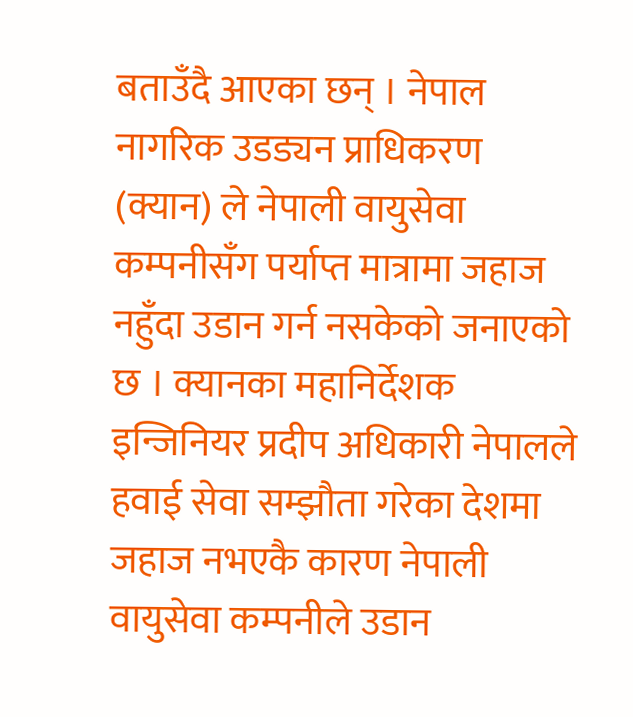बताउँदै आएका छन् । नेपाल नागरिक उडड्यन प्राधिकरण (क्यान) ले नेपाली वायुसेवा कम्पनीसँग पर्याप्त मात्रामा जहाज नहुँदा उडान गर्न नसकेको जनाएको छ । क्यानका महानिर्देशक इन्जिनियर प्रदीप अधिकारी नेपालले हवाई सेवा सम्झौता गरेका देशमा जहाज नभएकै कारण नेपाली वायुसेवा कम्पनीले उडान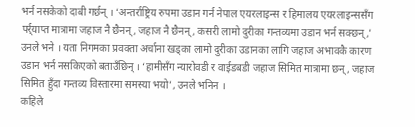भर्न नसकेको दाबी गर्छन् । ‘अन्तर्राष्ट्रिय रुपमा उडान गर्न नेपाल एयरलाइन्स र हिमालय एयरलाइन्ससँग पर्र्याप्त मात्रामा जहाज नै छैनन्, जहाज नै छैनन्, कसरी लामो दुरीका गन्तव्यमा उडान भर्न सक्छन्,’ उनले भने । यता निगमका प्रवक्ता अर्चाना खड्का लामो दुरीका उडानका लागि जहाज अभावकै कारण उडान भर्न नसकिएको बताउँछिन् । ‘हामीसँग न्यारोवडी र वाईडबडी जहाज सिमित मात्रामा छन्, जहाज सिमित हुँदा गन्तव्य विस्तारमा समस्या भयो’, उनले भनिन ।
कहिले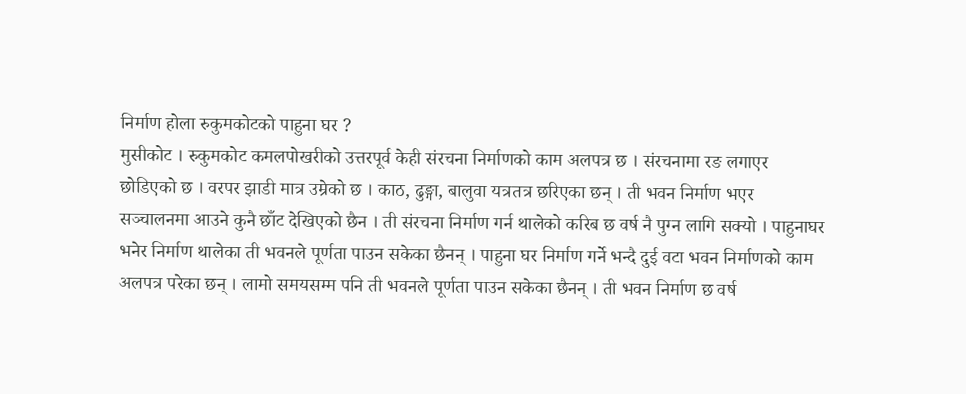निर्माण होला रुकुमकोटको पाहुना घर ?
मुसीकोट । रुकुमकोट कमलपोखरीको उत्तरपूर्व केही संरचना निर्माणको काम अलपत्र छ । संरचनामा रङ लगाएर छोडिएको छ । वरपर झाडी मात्र उम्रेको छ । काठ, ढुङ्गा, बालुवा यत्रतत्र छरिएका छन् । ती भवन निर्माण भएर सञ्चालनमा आउने कुनै छाँट देखिएको छैन । ती संरचना निर्माण गर्न थालेको करिब छ वर्ष नै पुग्न लागि सक्यो । पाहुनाघर भनेर निर्माण थालेका ती भवनले पूर्णता पाउन सकेका छैनन् । पाहुना घर निर्माण गर्ने भन्दै दुई वटा भवन निर्माणको काम अलपत्र परेका छन् । लामो समयसम्म पनि ती भवनले पूर्णता पाउन सकेका छैनन् । ती भवन निर्माण छ वर्ष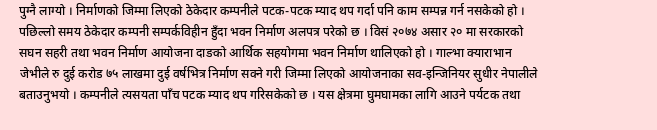पुग्नै लाग्यो । निर्माणको जिम्मा लिएको ठेकेदार कम्पनीले पटक-पटक म्याद थप गर्दा पनि काम सम्पन्न गर्न नसकेको हो । पछिल्लो समय ठेकेदार कम्पनी सम्पर्कविहीन हुँदा भवन निर्माण अलपत्र परेको छ । विसं २०७४ असार २० मा सरकारको सघन सहरी तथा भवन निर्माण आयोजना दाङको आर्थिक सहयोगमा भवन निर्माण थालिएको हो । गाल्भा क्याराभान जेभीले रु दुई करोड ७५ लाखमा दुई वर्षभित्र निर्माण सक्ने गरी जिम्मा लिएको आयोजनाका सव-इन्जिनियर सुधीर नेपालीले बताउनुभयो । कम्पनीले त्यसयता पाँच पटक म्याद थप गरिसकेको छ । यस क्षेत्रमा घुमघामका लागि आउने पर्यटक तथा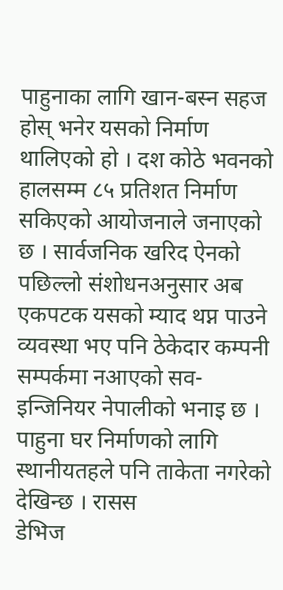पाहुनाका लागि खान-बस्न सहज होस् भनेर यसको निर्माण थालिएको हो । दश कोठे भवनको हालसम्म ८५ प्रतिशत निर्माण सकिएको आयोजनाले जनाएको छ । सार्वजनिक खरिद ऐनको पछिल्लो संशोधनअनुसार अब एकपटक यसको म्याद थप्न पाउने व्यवस्था भए पनि ठेकेदार कम्पनी सम्पर्कमा नआएको सव-इन्जिनियर नेपालीको भनाइ छ । पाहुना घर निर्माणको लागि स्थानीयतहले पनि ताकेता नगरेको देखिन्छ । रासस
डेभिज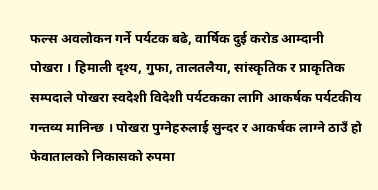फल्स अवलोकन गर्ने पर्यटक बढे, वार्षिक दुई करोड आम्दानी
पोखरा । हिमाली दृश्य, गुफा, तालतलैया, सांस्कृतिक र प्राकृतिक सम्पदाले पोखरा स्वदेशी विदेशी पर्यटकका लागि आकर्षक पर्यटकीय गन्तव्य मानिन्छ । पोखरा पुग्नेहरुलाई सुन्दर र आकर्षक लाग्ने ठाउँ हो फेवातालको निकासको रुपमा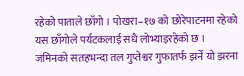रहेको पाताले छाँगो । पोखरा–१७ को छोरेपाटनमा रहेको यस छाँगोले पर्यटकलाई सधै लोभ्याइरहेको छ । जमिनको सतहभन्दा तल गुप्तेश्वर गुफातर्फ झर्ने यो झरना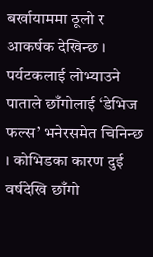बर्खायाममा ठूलो र आकर्षक देखिन्छ । पर्यटकलाई लोभ्याउने पाताले छाँगोलाई ‘डेभिज फल्स’ भनेरसमेत चिनिन्छ । कोभिडका कारण दुई वर्षदेखि छाँगो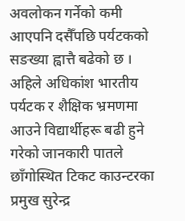अवलोकन गर्नेको कमी आएपनि दसैँपछि पर्यटकको सङख्या ह्वात्तै बढेको छ । अहिले अधिकांश भारतीय पर्यटक र शैक्षिक भ्रमणमा आउने विद्यार्थीहरू बढी हुने गरेको जानकारी पातले छाँगोस्थित टिकट काउन्टरका प्रमुख सुरेन्द्र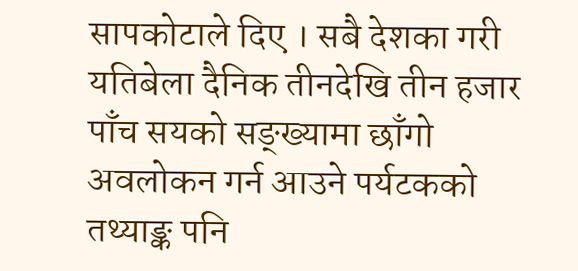सापकोटाले दिए । सबै देशका गरी यतिबेला दैनिक तीनदेखि तीन हजार पाँच सयको सङ्ख्यामा छाँगो अवलोकन गर्न आउने पर्यटकको तथ्याङ्क पनि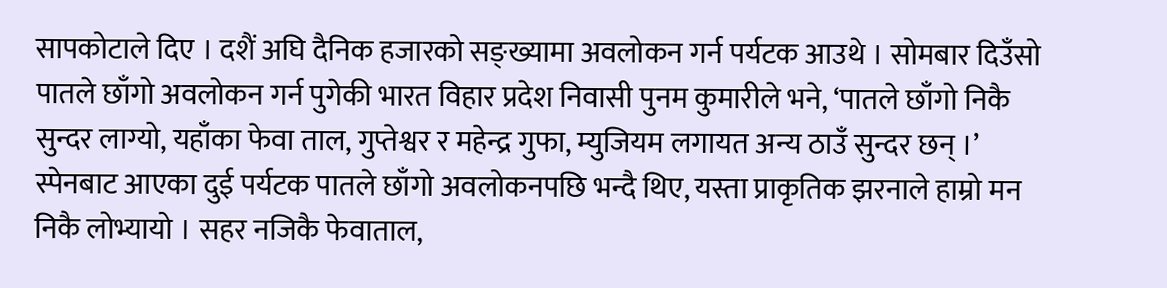सापकोटाले दिए । दशैं अघि दैनिक हजारको सङ्ख्यामा अवलोकन गर्न पर्यटक आउथे । सोमबार दिउँसो पातले छाँगो अवलोकन गर्न पुगेकी भारत विहार प्रदेश निवासी पुनम कुमारीले भने, ‘पातले छाँगो निकै सुन्दर लाग्यो, यहाँका फेवा ताल, गुप्तेश्वर र महेन्द्र गुफा, म्युजियम लगायत अन्य ठाउँ सुन्दर छन् ।’ स्पेनबाट आएका दुई पर्यटक पातले छाँगो अवलोकनपछि भन्दै थिए, यस्ता प्राकृतिक झरनाले हाम्रो मन निकै लोभ्यायो । सहर नजिकै फेवाताल,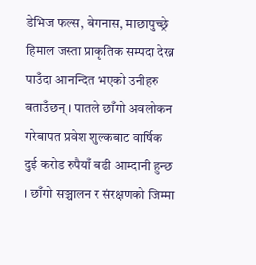डेभिज फल्स, बेगनास, माछापुच्छ्रे हिमाल जस्ता प्राकृतिक सम्पदा देख्न पाउँदा आनन्दित भएको उनीहरु बताउँछन् । पातले छाँगो अवलोकन गरेबापत प्रवेश शुल्कबाट वार्षिक दुई करोड रुपैयाँ बढी आम्दानी हुन्छ । छाँगो सञ्चालन र संरक्षणको जिम्मा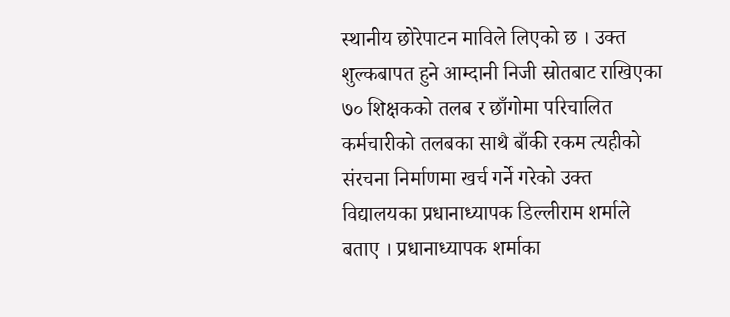स्थानीय छोरेपाटन माविले लिएको छ । उक्त शुल्कबापत हुने आम्दानी निजी स्रोतबाट राखिएका ७० शिक्षकको तलब र छाँगोमा परिचालित कर्मचारीको तलबका साथै बाँकी रकम त्यहीको संरचना निर्माणमा खर्च गर्ने गरेको उक्त विद्यालयका प्रधानाध्यापक डिल्लीराम शर्माले बताए । प्रधानाध्यापक शर्माका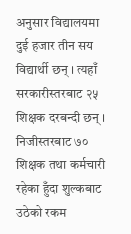अनुसार विद्यालयमा दुई हजार तीन सय विद्यार्थी छन् । त्यहाँ सरकारीस्तरबाट २५ शिक्षक दरबन्दी छन् । निजीस्तरबाट ७० शिक्षक तथा कर्मचारी रहेका हुँदा शुल्कबाट उठेको रकम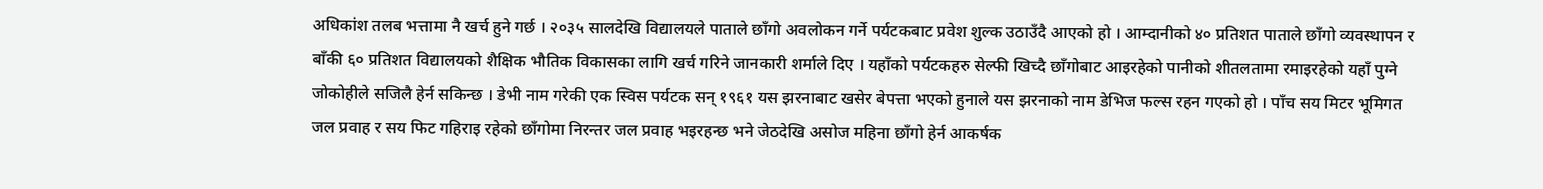अधिकांश तलब भत्तामा नै खर्च हुने गर्छ । २०३५ सालदेखि विद्यालयले पाताले छाँगो अवलोकन गर्ने पर्यटकबाट प्रवेश शुल्क उठाउँदै आएको हो । आम्दानीको ४० प्रतिशत पाताले छाँगो व्यवस्थापन र बाँकी ६० प्रतिशत विद्यालयको शैक्षिक भौतिक विकासका लागि खर्च गरिने जानकारी शर्माले दिए । यहाँको पर्यटकहरु सेल्फी खिच्दै छाँगोबाट आइरहेको पानीको शीतलतामा रमाइरहेको यहाँ पुग्ने जोकोहीले सजिलै हेर्न सकिन्छ । डेभी नाम गरेकी एक स्विस पर्यटक सन् १९६१ यस झरनाबाट खसेर बेपत्ता भएको हुनाले यस झरनाको नाम डेभिज फल्स रहन गएको हो । पाँच सय मिटर भूमिगत जल प्रवाह र सय फिट गहिराइ रहेको छाँगोमा निरन्तर जल प्रवाह भइरहन्छ भने जेठदेखि असोज महिना छाँगो हेर्न आकर्षक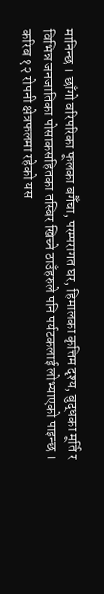मानिन्छ । छाँगो वरिपरिका फूलका बगैँचा, परम्परागत घर, हिमालका कृत्तिम दृश्य, बुद्धका मूर्ति र विभिन्न जनजातिका पोसाकसहितका तस्बिर खिच्ने ठाउँहरुले पनि पर्यटकलाई लोभ्याएको पाइन्छ । करिब १२ रोपनी क्षेत्रफलमा रहेको यस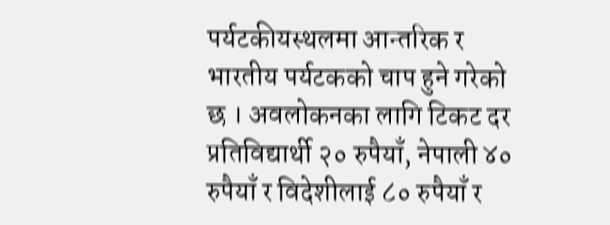पर्यटकीयस्थलमा आन्तरिक र भारतीय पर्यटकको चाप हुने गरेको छ । अवलोकनका लागि टिकट दर प्रतिविद्यार्थी २० रुपैयाँ, नेपाली ४० रुपैयाँ र विदेशीलाई ८० रुपैयाँ र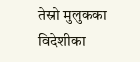तेस्रो मुलुकका विदेशीका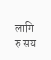लागि रु सय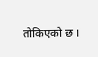तोकिएको छ ।